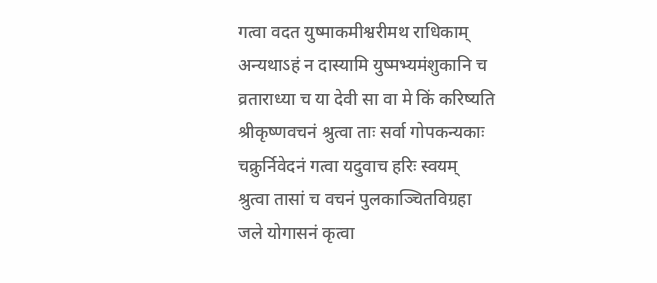गत्वा वदत युष्माकमीश्वरीमथ राधिकाम्
अन्यथाऽहं न दास्यामि युष्मभ्यमंशुकानि च
व्रताराध्या च या देवी सा वा मे किं करिष्यति
श्रीकृष्णवचनं श्रुत्वा ताः सर्वा गोपकन्यकाः
चक्रुर्निवेदनं गत्वा यदुवाच हरिः स्वयम्
श्रुत्वा तासां च वचनं पुलकाञ्चितविग्रहा
जले योगासनं कृत्वा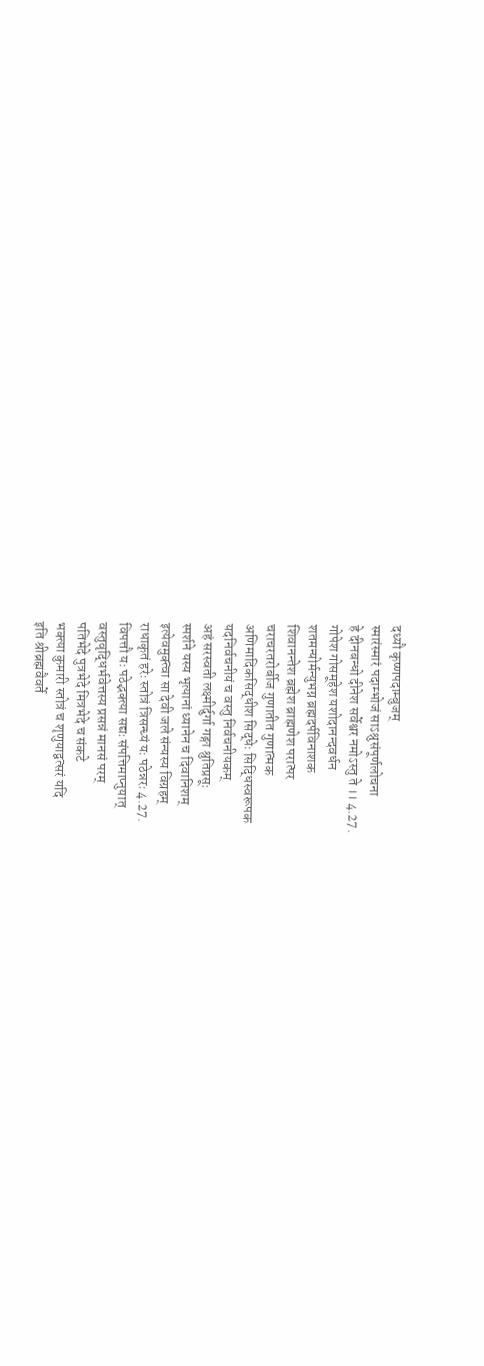दध्यौ कृष्णपदाम्बुजम्
स्मारंस्मारं पदाम्भोजं साऽश्रुसंपूर्णलोचना
हे दीनबन्धो दीनेश सर्वेश्वर नमोऽस्तु ते ।। 4.27.
गोपेश गोसमूहेश यशोदानन्दवर्धन
शतमन्योर्मन्युभग्न ब्रह्मदर्पविनाशक
शिवानन्तेश ब्रह्मेश ब्राह्मणेश परात्पर
चराचरतरोर्बीज गुणातीत गुणात्मक
अणिमादिकसिद्धीश सिद्धेः सिद्धिस्वरूपक
यदनिर्वचनीयं च वस्तु निर्वचनीयकम्
अहं सरस्वती लक्ष्मीर्दुर्गा गङ्गा श्रुतिप्रसूः
स्पर्शने यस्य भृत्यानां ध्यानेन च दिवानिशम्
इत्येवमुक्त्वा सा देवी जले संन्यस्य विग्रहम्
राधाकृतं हरेः स्तोत्रं त्रिसन्ध्यं यः पठेन्नरः 4.27.
विपत्तौ यः पठेद्भक्त्या सद्यः संपत्तिमाप्नुयात्
वस्तुवृद्धिर्भवेत्तस्य प्रसन्नं मानसं परम्
पतिभेदे पुत्रभेदे मित्रभेदे च संकटे
भक्त्या कुमारी स्तोत्रं च शृणुयाद्वत्सरं यदि
इति श्रीब्रह्मवैवर्ते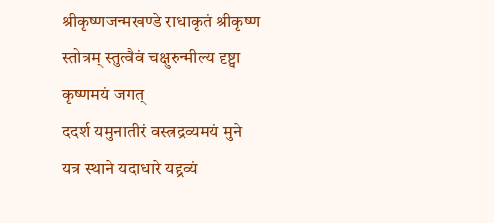श्रीकृष्णजन्मखण्डे राधाकृतं श्रीकृष्ण स्तोत्रम् स्तुत्वैवं चक्षुरुन्मील्य दृष्ट्वा कृष्णमयं जगत्
ददर्श यमुनातीरं वस्त्रद्रव्यमयं मुने
यत्र स्थाने यदाधारे यद्द्रव्यं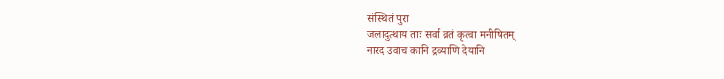संस्थितं पुरा
जलादुत्थाय ताः सर्वा व्रतं कृत्वा मनीषितम्
नारद उवाच कानि द्रव्याणि देयानि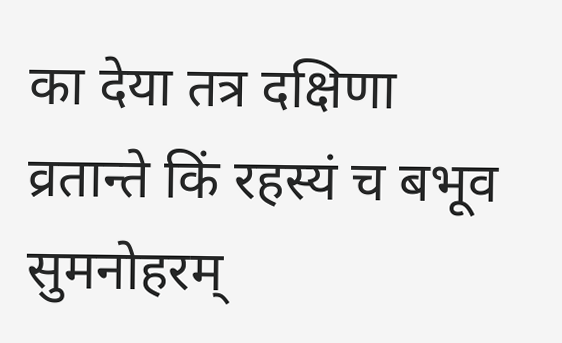का देया तत्र दक्षिणा
व्रतान्ते किं रहस्यं च बभूव सुमनोहरम्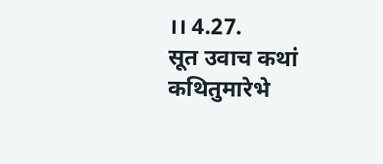।। 4.27.
सूत उवाच कथां कथितुमारेभे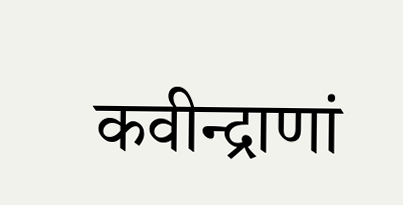कवीन्द्राणां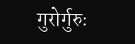गुरोर्गुरुः